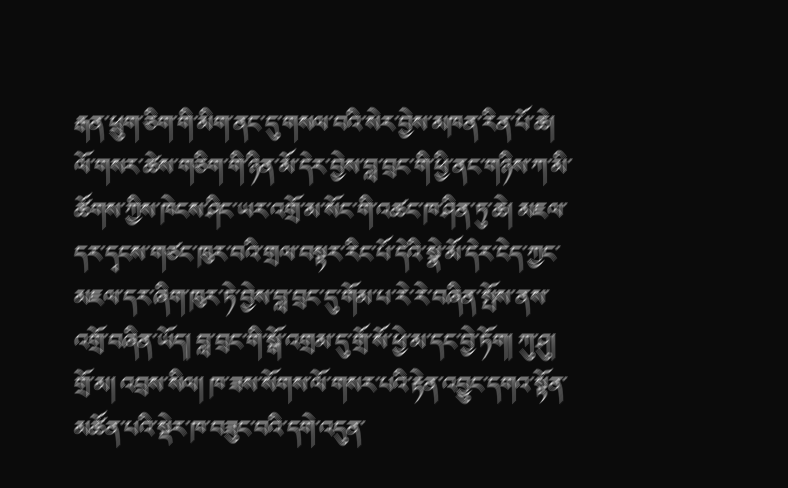རྒན་ཕྲུག་ཅིག་གི་མིག་ནང་དུ་གསལ་བའི་སེར་བྱེས་མཁན་རིན་པོ་ཆེ།
ལོ་གསར་ཚེས་གཅིག་གི་ཉིན་མོ་དེར་བྱེས་བླ་བྲང་གི་ཕྱི་ནང་གཉིས་ཀ་མི་ཚོགས་ཀྱིས་ཁེངས་ཤིང་ཡར་འགྲོ་མ་སོང་གི་འཚང་ཁ་ཤིན་ཏུ་ཆེ། མཇལ་དར་དྭངས་གཙང་ཁུར་བའི་གྲལ་བསྟར་རིང་པོ་དེའི་སྣེ་མོ་དེར་ངེད་ཀྱང་མཇལ་དར་ཞིག་ཁུར་ཏེ་བྱེས་བླ་བྲང་དུ་གོམ་པ་རེ་རེ་བཞིན་སྤོས་ནས་འགྲོ་བཞིན་ཡོད། བླ་བྲང་གི་སྒོ་འགྲམ་དུ་གྲོ་སོ་ཕྱེ་མ་དང་བྱེ་ཏོག། ཀུ་ཤུ། གྲོ་མ། འབྲས་སིལ། ཁ་ཟས་སོགས་ལོ་གསར་པའི་རྟེན་འབྱུང་དགའ་སྟོན་མཚོན་པའི་སྡེར་ཁ་བཟུང་བའི་དགེ་འདུན་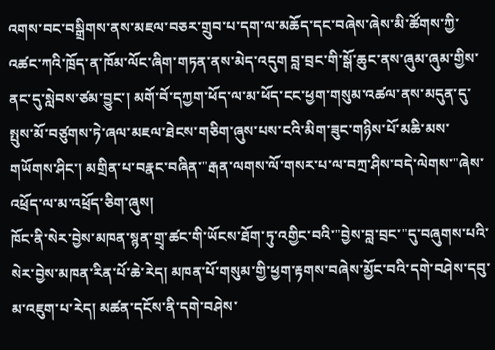འགས་བང་བསྒྲིགས་ནས་མཇལ་བཅར་གྲུབ་པ་དག་ལ་མཆོད་དང་བཞེས་ཞེས་མི་ཚོགས་ཀྱི་འཚང་ཀའི་ཁྲོད་ན་ཁོམ་ལོང་ཞིག་གཏན་ནས་མེད་འདུག བླ་བྲང་གི་སྒོ་ཆུང་ནས་ཞུམ་ཞུམ་གྱིས་ནང་དུ་སླེབས་ཙམ་བྱུང་། མགོ་བོ་དཀྱག་ཕོད་ལ་མ་ཕོད་ངང་ཕྱག་གསུམ་འཚལ་ནས་མདུན་དུ་སྤུས་མོ་བཙུགས་ཏེ་ཞལ་མཇལ་ཐེངས་གཅིག་ཞུས་པས་ངའི་མིག་ཟུང་གཉིས་པོ་མཆི་མས་གཡོགས་ཤིང་། མགྲིན་པ་བརྣང་བཞིན་"རྒན་ལགས་ལོ་གསར་པ་ལ་བཀྲ་ཤིས་བདེ་ལེགས་"ཞེས་འཕྲོད་ལ་མ་འཕྲོད་ཅིག་ཞུས།
ཁོང་ནི་སེར་བྱེས་མཁན་སྙན་གྲྭ་ཚང་གི་ཡོངས་ཐོག་ཏུ་འགྱིང་བའི་"བྱེས་བླ་བྲང་"དུ་བཞུགས་པའི་སེར་བྱེས་མཁན་རིན་པོ་ཆེ་རེད། མཁན་པོ་གསུམ་གྱི་ཕྱག་རྟགས་བཞེས་མྱོང་བའི་དགེ་བཤེས་དབུ་མ་འཇུག་པ་རེད། མཚན་དངོས་ནི་དགེ་བཤེས་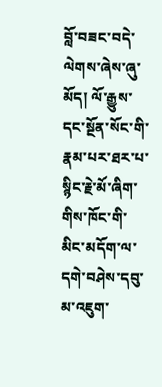བློ་བཟང་བདེ་ལེགས་ཞེས་ཞུ་མོད། ལོ་རྒྱུས་དང་སྔོན་སོང་གི་རྣམ་པར་ཐར་པ་སྙིང་རྗེ་མོ་ཞིག་གིས་ཁོང་གི་མིང་མདོག་ལ་དགེ་བཤེས་དབུ་མ་འཇུག་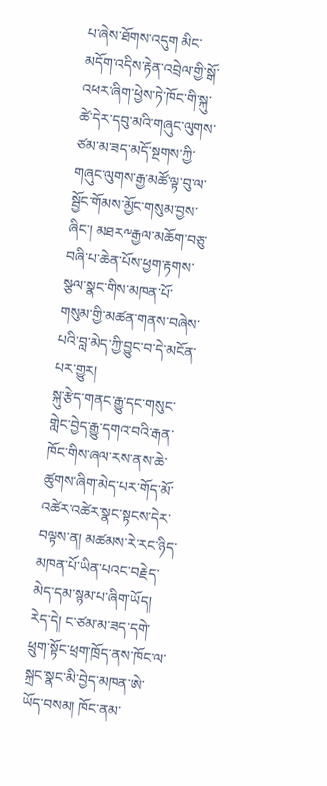པ་ཞེས་ཐོགས་འདུག མིང་མདོག་འདིས་རྟེན་འབྲེལ་གྱི་སྒོ་འཕར་ཞིག་ཕྱེས་ཏེ་ཁོང་གི་སྐུ་ཚེ་དེར་དབུ་མའི་གཞུང་ལུགས་ཙམ་མ་ཟད་མདོ་སྔགས་ཀྱི་གཞུང་ལུགས་རྒྱ་མཚོ་ལྟ་བུ་ལ་སྦྱོང་གོམས་མྱོང་གསུམ་བྱས་ཞིང་། མཐར༸རྒྱལ་མཆོག་བཅུ་བཞི་པ་ཆེན་པོས་ཕྱག་རྟགས་སྩལ་སྣང་གིས་མཁན་པོ་གསུམ་གྱི་མཚན་གནས་བཞེས་པའི་བླ་མེད་ཀྱི་བྱུང་བ་དེ་མངོན་པར་གྱུར།
སྐུ་རྩེད་གནང་རྒྱུ་དང་གསུང་གླེང་བྱེད་རྒྱུ་དགའ་བའི་རྒན་ཁོང་གིས་ཞལ་རས་ནས་ཆེ་ཚུགས་ཞིག་མེད་པར་གོད་མོ་འཚེར་འཚེར་སྣང་སྟངས་དེར་བལྟས་ན། མཚམས་རེ་རང་ཉིད་མཁན་པོ་ཡིན་པའང་བརྗེད་མེད་དམ་སྙམ་པ་ཞིག་ཡོད། རེད་དེ། ང་ཙམ་མ་ཟད་དགེ་ཕྲུག་སྟོང་ཕྲག་ཁྲོད་ནས་ཁོང་ལ་སྐྲང་སྣང་མི་བྱེད་མཁན་ཨེ་ཡོད་བསམ། ཁོང་ནམ་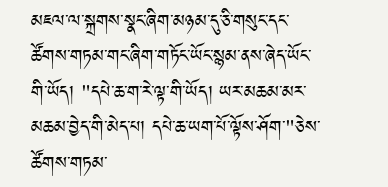མཇལ་ལ་སྐྲགས་སྣང་ཞིག་མཉམ་དུ་ཅི་གསུང་དང་ཚོགས་གཏམ་གང་ཞིག་གཏོང་ཡོང་སྙམ་ནས་ཞེད་ཡོང་གི་ཡོད། "དཔེ་ཆ་ག་རེ་ལྟ་གི་ཡོད། ཡར་མཆམ་མར་མཆམ་བྱེད་གི་མེད་པ། དཔེ་ཆ་ཡག་པོ་ལྟོས་ཤོག་"ཅེས་ཚོགས་གཏམ་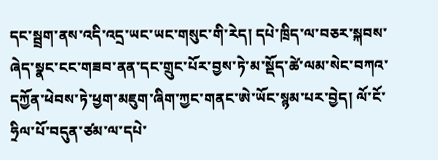དང་སྦྲག་ནས་འདི་འདྲ་ཡང་ཡང་གསུང་གི་རེད། དཔེ་ཁྲིད་ལ་བཅར་སྐབས་ཞེད་སྣང་ངང་གཟབ་ནན་དང་གྲུང་པོར་བྱས་ཏེ་མ་སྡོད་ཚེ་ལམ་སེང་བཀའ་དཀྱོན་ཕེབས་ཏེ་ཕྱག་མཇུག་ཞིག་ཀྱང་གནང་ཨེ་ཡོང་སྙམ་པར་བྱེད། ལོ་ངོ་ཧྲིལ་པོ་བདུན་ཙམ་ལ་དཔེ་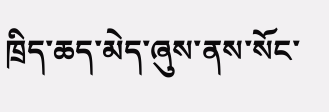ཁྲིད་ཆད་མེད་ཞུས་ནས་སོང་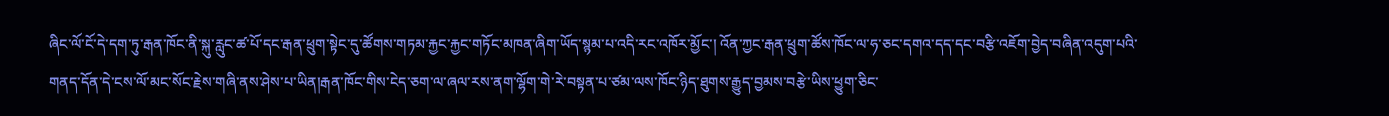ཞིང་ལོ་ངོ་དེ་དག་ཏུ་རྒན་ཁོང་ནི་སྐུ་རླུང་ཚ་པོ་དང་རྒན་ཕྲུག་སྟེང་དུ་ཚོགས་གཏམ་རྐྱང་རྐྱང་གཏོང་མཁན་ཞིག་ཡོད་སྙམ་པ་འདི་རང་འཁོར་མྱོང་། འོན་ཀྱང་རྒན་ཕྲུག་ཚོས་ཁོང་ལ་ཧ་ཅང་དགའ་དད་དང་བརྩི་འཇོག་བྱེད་བཞིན་འདུག་པའི་གནད་དོན་དེ་ངས་ལོ་མང་སོང་རྗེས་གཞི་ནས་ཤེས་པ་ཡིན།རྒན་ཁོང་གིས་ངེད་ཅག་ལ་ཞལ་རས་ནག་ལྷོག་གེ་རེ་བསྟན་པ་ཙམ་ལས་ཁོང་ཉིད་ཐུགས་རྒྱུད་བྱམས་བརྩེ་ཡིས་ཕྱུག་ཅིང་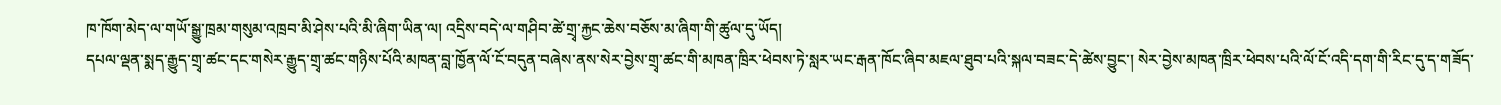ཁ་ཁོག་མེད་ལ་གཡོ་སྒྱུ་ཁྲམ་གསུམ་འཁྲབ་མི་ཤེས་པའི་མི་ཞིག་ཡིན་ལ། འདྲིས་བདེ་ལ་གཤིབ་ཚེ་གྲྭ་རྐྱང་ཆེས་བཅོས་མ་ཞིག་གི་ཚུལ་དུ་ཡོད།
དཔལ་ལྡན་སྨད་རྒྱུད་གྲྭ་ཚང་དང་གསེར་རྒྱུད་གྲྭ་ཚང་གཉིས་པོའི་མཁན་བླ་ཁྱོན་ལོ་ངོ་བདུན་བཞེས་ནས་སེར་བྱེས་གྲྭ་ཚང་གི་མཁན་ཁྲིར་ཕེབས་ཏེ་སླར་ཡང་རྒན་ཁོང་ཞིབ་མཇལ་ཐུབ་པའི་སྐལ་བཟང་དེ་ཚེས་བྱུང་། སེར་བྱེས་མཁན་ཁྲིར་ཕེབས་པའི་ལོ་ངོ་འདི་དག་གི་རིང་དུ་ད་གཟོད་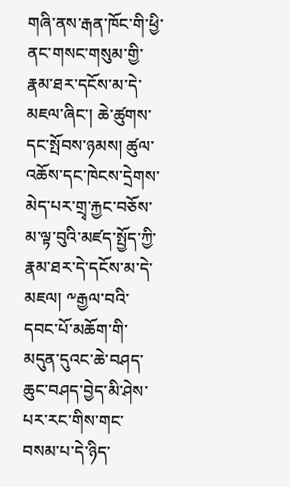གཞི་ནས་རྒན་ཁོང་གི་ཕྱི་ནང་གསང་གསུམ་གྱི་རྣམ་ཐར་དངོས་མ་དེ་མཇལ་ཞིང་། ཆེ་ཚུགས་དང་སྤོབས་ཉམས། ཚུལ་འཆོས་དང་ཁེངས་དྲེགས་མེད་པར་གྲྭ་རྐྱང་བཅོས་མ་ལྟ་བུའི་མཛད་སྤྱོད་ཀྱི་རྣམ་ཐར་དེ་དངོས་མ་དེ་མཇལ། ༸རྒྱལ་བའི་དབང་པོ་མཆོག་གི་མདུན་དུའང་ཆེ་བཤད་ཆུང་བཤད་བྱེད་མི་ཤེས་པར་རང་གིས་གང་བསམ་པ་དེ་ཉིད་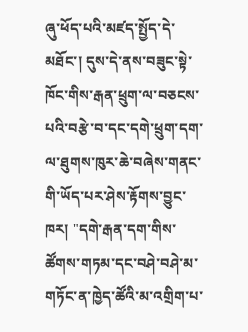ཞུ་ཕོད་པའི་མཛད་སྤྱོད་དེ་མཐོང་། དུས་དེ་ནས་བཟུང་སྟེ་ཁོང་གིས་རྒན་ཕྲུག་ལ་བཅངས་པའི་བརྩེ་བ་དང་དགེ་ཕྲུག་དག་ལ་ཐུགས་ཁུར་ཆེ་བཞེས་གནང་གི་ཡོད་པར་ཤེས་རྟོགས་བྱུང་ཁར། "དགེ་རྒན་དག་གིས་ཚོགས་གཏམ་དང་བཤེ་བཤེ་མ་གཏོང་ན་ཁྱེད་ཚོའི་མ་འགྲིག་པ་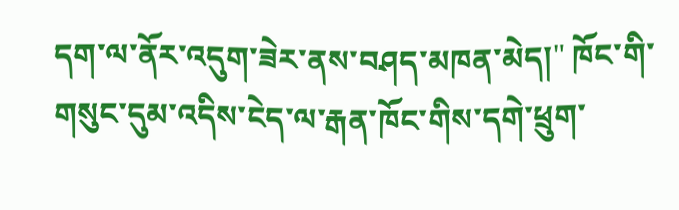དག་ལ་ནོར་འདུག་ཟེར་ནས་བཤད་མཁན་མེད།" ཁོང་གི་གསུང་དུམ་འདིས་ངེད་ལ་རྒན་ཁོང་གིས་དགེ་ཕྲུག་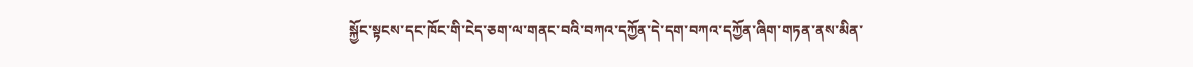སྐྱོང་སྟངས་དང་ཁོང་གི་ངེད་ཅག་ལ་གནང་བའི་བཀའ་དཀྱོན་དེ་དག་བཀའ་དཀྱོན་ཞིག་གཏན་ནས་མིན་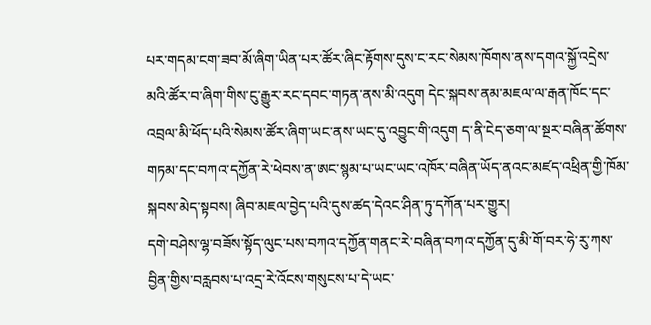པར་གདམ་ངག་ཟབ་མོ་ཞིག་ཡིན་པར་ཚོར་ཞིང་རྟོགས་དུས་ང་རང་སེམས་ཁོགས་ནས་དགའ་སྐྱོ་འདྲེས་མའི་ཚོར་བ་ཞིག་གིས་ངུ་རྒྱུར་རང་དབང་གཏན་ནས་མི་འདུག དེང་སྐབས་ནམ་མཇལ་ལ་རྒན་ཁོང་དང་འབྲལ་མི་ཕོད་པའི་སེམས་ཚོར་ཞིག་ཡང་ནས་ཡང་དུ་འབྱུང་གི་འདུག ད་ནི་ངེད་ཅག་ལ་སྔར་བཞིན་ཚོགས་གཏམ་དང་བཀའ་དཀྱོན་རེ་ཕེབས་ན་ཨང་སྙམ་པ་ཡང་ཡང་འཁོར་བཞིན་ཡོད་ནའང་མཛད་འཕྲིན་གྱི་ཁོམ་སྐབས་མེད་སྟབས། ཞིབ་མཇལ་བྱེད་པའི་དུས་ཚད་དེའང་ཤིན་ཏུ་དཀོན་པར་གྱུར།
དགེ་བཤེས་ལྷ་བཟོས་སྟོད་ལུང་པས་བཀའ་དཀྱོན་གནང་རེ་བཞིན་བཀའ་དཀྱོན་དུ་མི་གོ་བར་ཧེ་རུ་ཀས་བྱིན་གྱིས་བརླབས་པ་འདྲ་རེ་འོངས་གསུངས་པ་དེ་ཡང་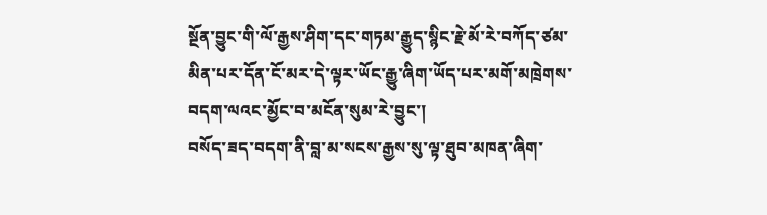སྔོན་བྱུང་གི་ལོ་རྒྱས་ཤིག་དང་གཏམ་རྒྱུད་སྙིང་རྗེ་མོ་རེ་བཀོད་ཙམ་མིན་པར་དོན་ངོ་མར་དེ་ལྟར་ཡོང་རྒྱུ་ཞིག་ཡོད་པར་མགོ་མཁྲེགས་བདག་ལའང་མྱོང་བ་མངོན་སུམ་རེ་བྱུང་།
བསོད་ཟད་བདག་ནི་བླ་མ་སངས་རྒྱས་སུ་ལྟ་ཐུབ་མཁན་ཞིག་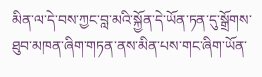མིན་ལ་དེ་བས་ཀྱང་བླ་མའི་སྐྱོན་དེ་ཡོན་ཏན་དུ་སྒྲོགས་ཐུབ་མཁན་ཞིག་གཏན་ནས་མིན་པས་གང་ཞིག་ཡོན་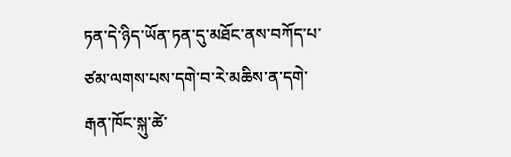ཏན་དེ་ཉིད་ཡོན་ཏན་དུ་མཐོང་ནས་བཀོད་པ་ཙམ་ལགས་པས་དགེ་བ་རེ་མཆིས་ན་དགེ་རྒན་ཁོང་སྐུ་ཚེ་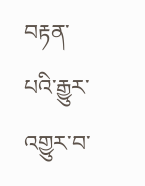བརྟན་པའི་རྒྱུར་འགྱུར་བ་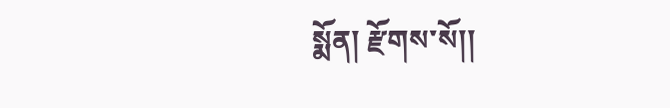སྨོན། རྫོགས་སོ།།